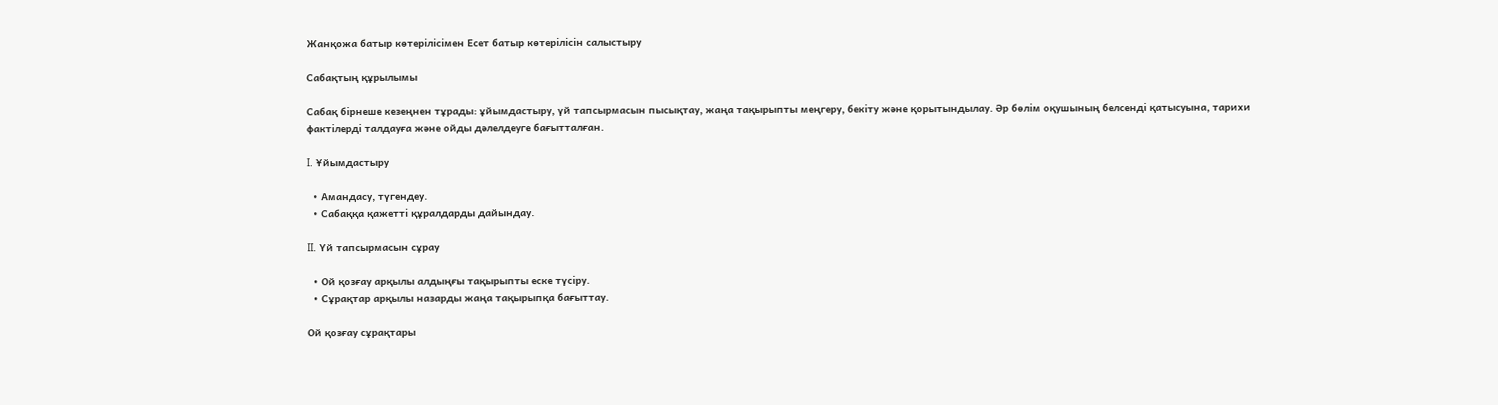Жанқожа батыр көтерілісімен Есет батыр көтерілісін салыстыру

Сабақтың құрылымы

Сабақ бірнеше кезеңнен тұрады: ұйымдастыру, үй тапсырмасын пысықтау, жаңа тақырыпты меңгеру, бекіту және қорытындылау. Әр бөлім оқушының белсенді қатысуына, тарихи фактілерді талдауға және ойды дәлелдеуге бағытталған.

I. Ұйымдастыру

  • Амандасу, түгендеу.
  • Сабаққа қажетті құралдарды дайындау.

II. Үй тапсырмасын сұрау

  • Ой қозғау арқылы алдыңғы тақырыпты еске түсіру.
  • Сұрақтар арқылы назарды жаңа тақырыпқа бағыттау.

Ой қозғау сұрақтары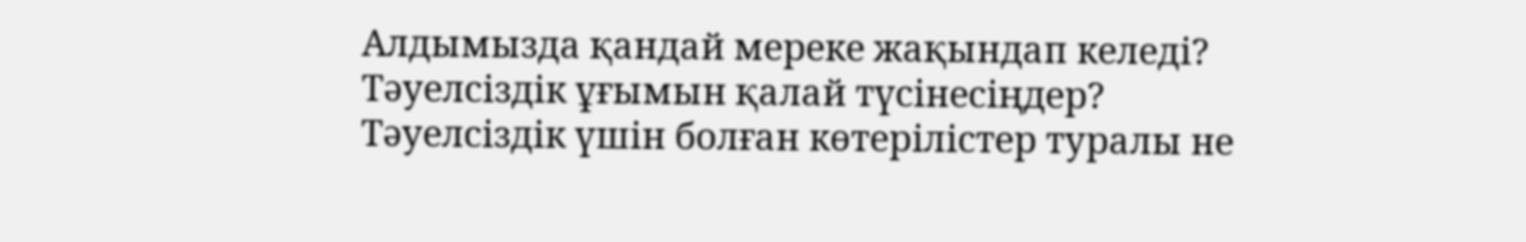Алдымызда қандай мереке жақындап келеді?
Тәуелсіздік ұғымын қалай түсінесіңдер?
Тәуелсіздік үшін болған көтерілістер туралы не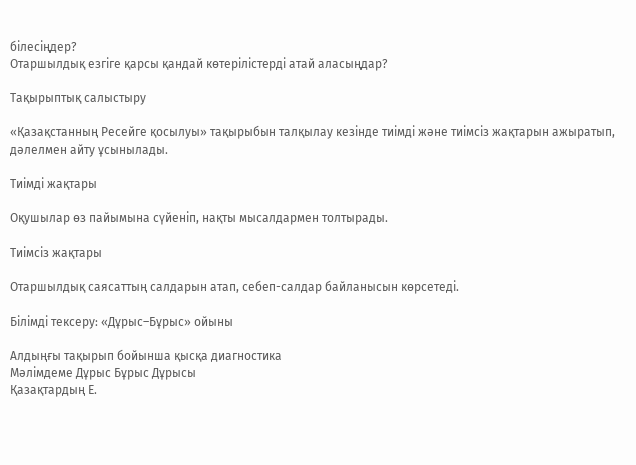білесіңдер?
Отаршылдық езгіге қарсы қандай көтерілістерді атай аласыңдар?

Тақырыптық салыстыру

«Қазақстанның Ресейге қосылуы» тақырыбын талқылау кезінде тиімді және тиімсіз жақтарын ажыратып, дәлелмен айту ұсынылады.

Тиімді жақтары

Оқушылар өз пайымына сүйеніп, нақты мысалдармен толтырады.

Тиімсіз жақтары

Отаршылдық саясаттың салдарын атап, себеп-салдар байланысын көрсетеді.

Білімді тексеру: «Дұрыс–Бұрыс» ойыны

Алдыңғы тақырып бойынша қысқа диагностика
Мәлімдеме Дұрыс Бұрыс Дұрысы
Қазақтардың Е.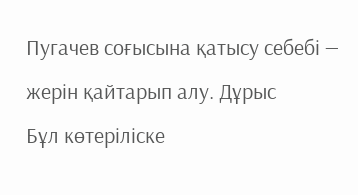Пугачев соғысына қатысу себебі — жерін қайтарып алу. Дұрыс
Бұл көтеріліске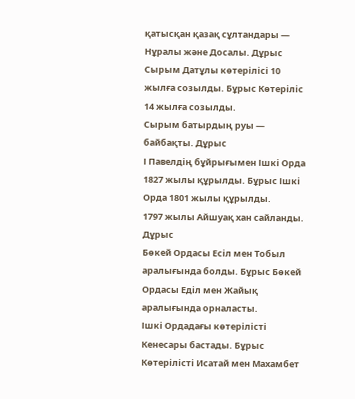қатысқан қазақ сұлтандары — Нұралы және Досалы. Дұрыс
Сырым Датұлы көтерілісі 10 жылға созылды. Бұрыс Көтеріліс 14 жылға созылды.
Сырым батырдың руы — байбақты. Дұрыс
І Павелдің бұйрығымен Ішкі Орда 1827 жылы құрылды. Бұрыс Ішкі Орда 1801 жылы құрылды.
1797 жылы Айшуақ хан сайланды. Дұрыс
Бөкей Ордасы Есіл мен Тобыл аралығында болды. Бұрыс Бөкей Ордасы Еділ мен Жайық аралығында орналасты.
Ішкі Ордадағы көтерілісті Кенесары бастады. Бұрыс Көтерілісті Исатай мен Махамбет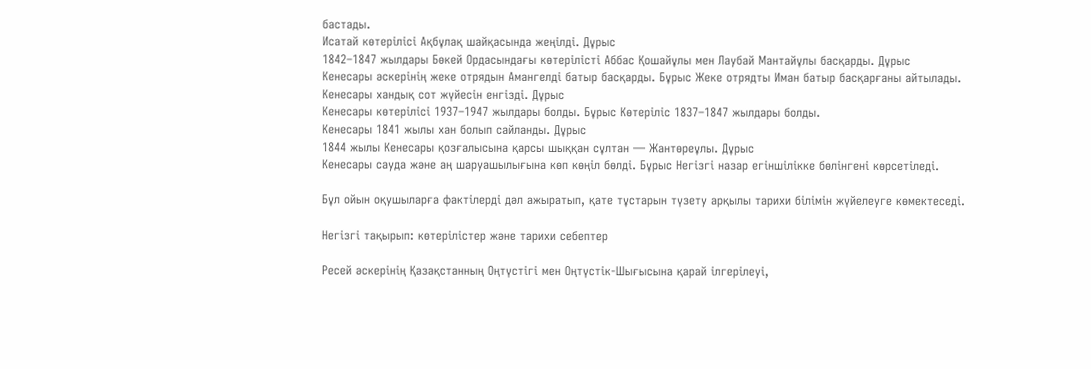бастады.
Исатай көтерілісі Ақбұлақ шайқасында жеңілді. Дұрыс
1842–1847 жылдары Бөкей Ордасындағы көтерілісті Аббас Қошайұлы мен Лаубай Мантайұлы басқарды. Дұрыс
Кенесары әскерінің жеке отрядын Амангелді батыр басқарды. Бұрыс Жеке отрядты Иман батыр басқарғаны айтылады.
Кенесары хандық сот жүйесін енгізді. Дұрыс
Кенесары көтерілісі 1937–1947 жылдары болды. Бұрыс Көтеріліс 1837–1847 жылдары болды.
Кенесары 1841 жылы хан болып сайланды. Дұрыс
1844 жылы Кенесары қозғалысына қарсы шыққан сұлтан — Жантөреұлы. Дұрыс
Кенесары сауда және аң шаруашылығына көп көңіл бөлді. Бұрыс Негізгі назар егіншілікке бөлінгені көрсетіледі.

Бұл ойын оқушыларға фактілерді дәл ажыратып, қате тұстарын түзету арқылы тарихи білімін жүйелеуге көмектеседі.

Негізгі тақырып: көтерілістер және тарихи себептер

Ресей әскерінің Қазақстанның Оңтүстігі мен Оңтүстік-Шығысына қарай ілгерілеуі,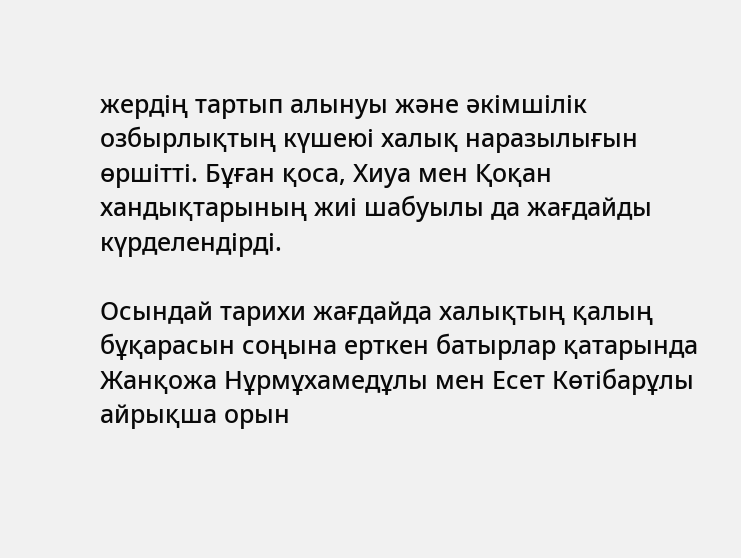жердің тартып алынуы және әкімшілік озбырлықтың күшеюі халық наразылығын өршітті. Бұған қоса, Хиуа мен Қоқан хандықтарының жиі шабуылы да жағдайды күрделендірді.

Осындай тарихи жағдайда халықтың қалың бұқарасын соңына ерткен батырлар қатарында Жанқожа Нұрмұхамедұлы мен Есет Көтібарұлы айрықша орын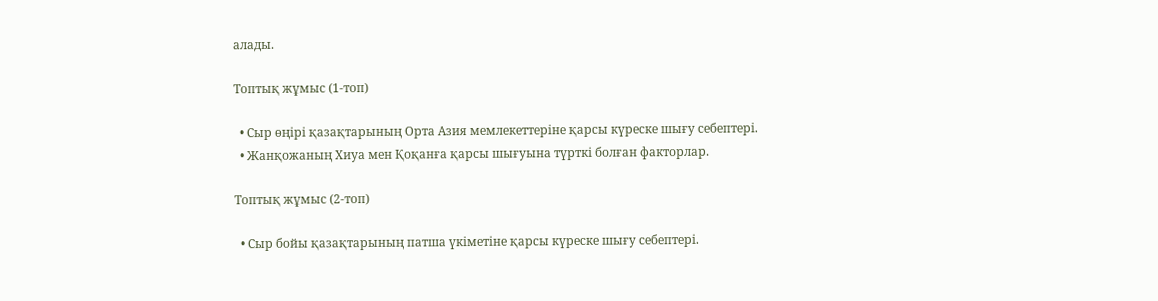алады.

Топтық жұмыс (1-топ)

  • Сыр өңірі қазақтарының Орта Азия мемлекеттеріне қарсы күреске шығу себептері.
  • Жанқожаның Хиуа мен Қоқанға қарсы шығуына түрткі болған факторлар.

Топтық жұмыс (2-топ)

  • Сыр бойы қазақтарының патша үкіметіне қарсы күреске шығу себептері.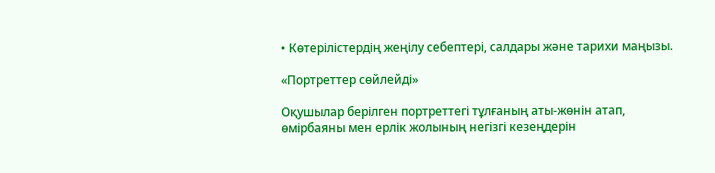• Көтерілістердің жеңілу себептері, салдары және тарихи маңызы.

«Портреттер сөйлейді»

Оқушылар берілген портреттегі тұлғаның аты-жөнін атап, өмірбаяны мен ерлік жолының негізгі кезеңдерін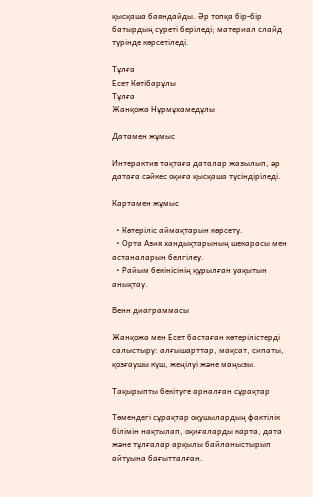қысқаша баяндайды. Әр топқа бір-бір батырдың суреті беріледі; материал слайд түрінде көрсетіледі.

Тұлға
Есет Көтібарұлы
Тұлға
Жанқожа Нұрмұхамедұлы

Датамен жұмыс

Интерактив тақтаға даталар жазылып, әр датаға сәйкес оқиға қысқаша түсіндіріледі.

Картамен жұмыс

  • Көтеріліс аймақтарын көрсету.
  • Орта Азия хандықтарының шекарасы мен астаналарын белгілеу.
  • Райым бекінісінің құрылған уақытын анықтау.

Венн диаграммасы

Жанқожа мен Есет бастаған көтерілістерді салыстыру: алғышарттар, мақсат, сипаты, қозғаушы күш, жеңілуі және маңызы.

Тақырыпты бекітуге арналған сұрақтар

Төмендегі сұрақтар оқушылардың фактілік білімін нақтылап, оқиғаларды карта, дата және тұлғалар арқылы байланыстырып айтуына бағытталған.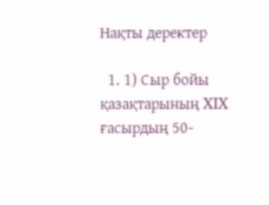Нақты деректер

  1. 1) Сыр бойы қазақтарының XIX ғасырдың 50-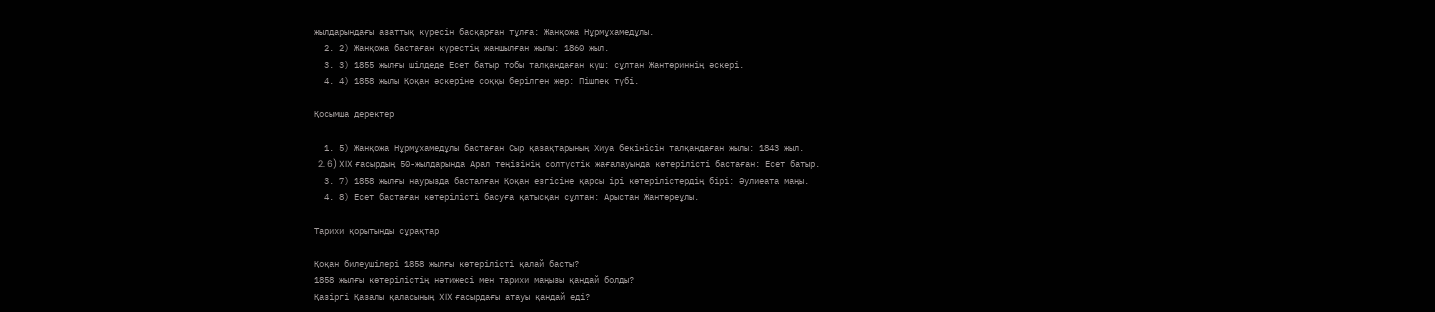жылдарындағы азаттық күресін басқарған тұлға: Жанқожа Нұрмұхамедұлы.
  2. 2) Жанқожа бастаған күрестің жаншылған жылы: 1860 жыл.
  3. 3) 1855 жылғы шілдеде Есет батыр тобы талқандаған күш: сұлтан Жантөриннің әскері.
  4. 4) 1858 жылы Қоқан әскеріне соққы берілген жер: Пішпек түбі.

Қосымша деректер

  1. 5) Жанқожа Нұрмұхамедұлы бастаған Сыр қазақтарының Хиуа бекінісін талқандаған жылы: 1843 жыл.
  2. 6) XIX ғасырдың 50-жылдарында Арал теңізінің солтүстік жағалауында көтерілісті бастаған: Есет батыр.
  3. 7) 1858 жылғы наурызда басталған Қоқан езгісіне қарсы ірі көтерілістердің бірі: Әулиеата маңы.
  4. 8) Есет бастаған көтерілісті басуға қатысқан сұлтан: Арыстан Жантөреұлы.

Тарихи қорытынды сұрақтар

Қоқан билеушілері 1858 жылғы көтерілісті қалай басты?
1858 жылғы көтерілістің нәтижесі мен тарихи маңызы қандай болды?
Қазіргі Қазалы қаласының XIX ғасырдағы атауы қандай еді?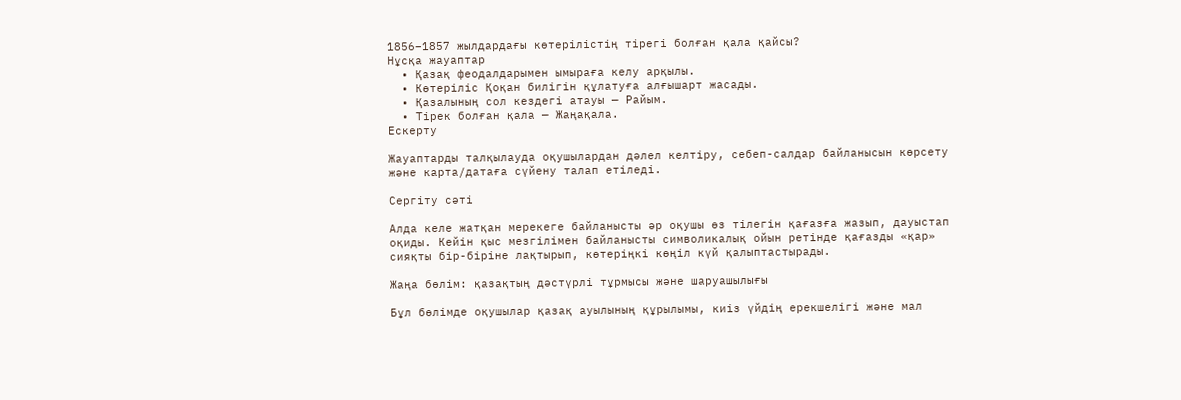1856–1857 жылдардағы көтерілістің тірегі болған қала қайсы?
Нұсқа жауаптар
  • Қазақ феодалдарымен ымыраға келу арқылы.
  • Көтеріліс Қоқан билігін құлатуға алғышарт жасады.
  • Қазалының сол кездегі атауы — Райым.
  • Тірек болған қала — Жаңақала.
Ескерту

Жауаптарды талқылауда оқушылардан дәлел келтіру, себеп-салдар байланысын көрсету және карта/датаға сүйену талап етіледі.

Сергіту сәті

Алда келе жатқан мерекеге байланысты әр оқушы өз тілегін қағазға жазып, дауыстап оқиды. Кейін қыс мезгілімен байланысты символикалық ойын ретінде қағазды «қар» сияқты бір-біріне лақтырып, көтеріңкі көңіл күй қалыптастырады.

Жаңа бөлім: қазақтың дәстүрлі тұрмысы және шаруашылығы

Бұл бөлімде оқушылар қазақ ауылының құрылымы, киіз үйдің ерекшелігі және мал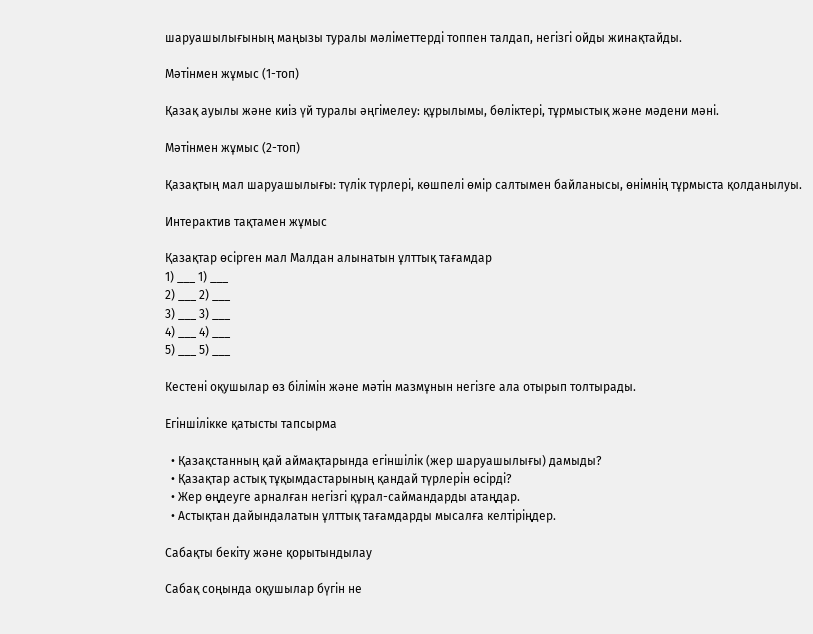шаруашылығының маңызы туралы мәліметтерді топпен талдап, негізгі ойды жинақтайды.

Мәтінмен жұмыс (1-топ)

Қазақ ауылы және киіз үй туралы әңгімелеу: құрылымы, бөліктері, тұрмыстық және мәдени мәні.

Мәтінмен жұмыс (2-топ)

Қазақтың мал шаруашылығы: түлік түрлері, көшпелі өмір салтымен байланысы, өнімнің тұрмыста қолданылуы.

Интерактив тақтамен жұмыс

Қазақтар өсірген мал Малдан алынатын ұлттық тағамдар
1) ___ 1) ___
2) ___ 2) ___
3) ___ 3) ___
4) ___ 4) ___
5) ___ 5) ___

Кестені оқушылар өз білімін және мәтін мазмұнын негізге ала отырып толтырады.

Егіншілікке қатысты тапсырма

  • Қазақстанның қай аймақтарында егіншілік (жер шаруашылығы) дамыды?
  • Қазақтар астық тұқымдастарының қандай түрлерін өсірді?
  • Жер өңдеуге арналған негізгі құрал-саймандарды атаңдар.
  • Астықтан дайындалатын ұлттық тағамдарды мысалға келтіріңдер.

Сабақты бекіту және қорытындылау

Сабақ соңында оқушылар бүгін не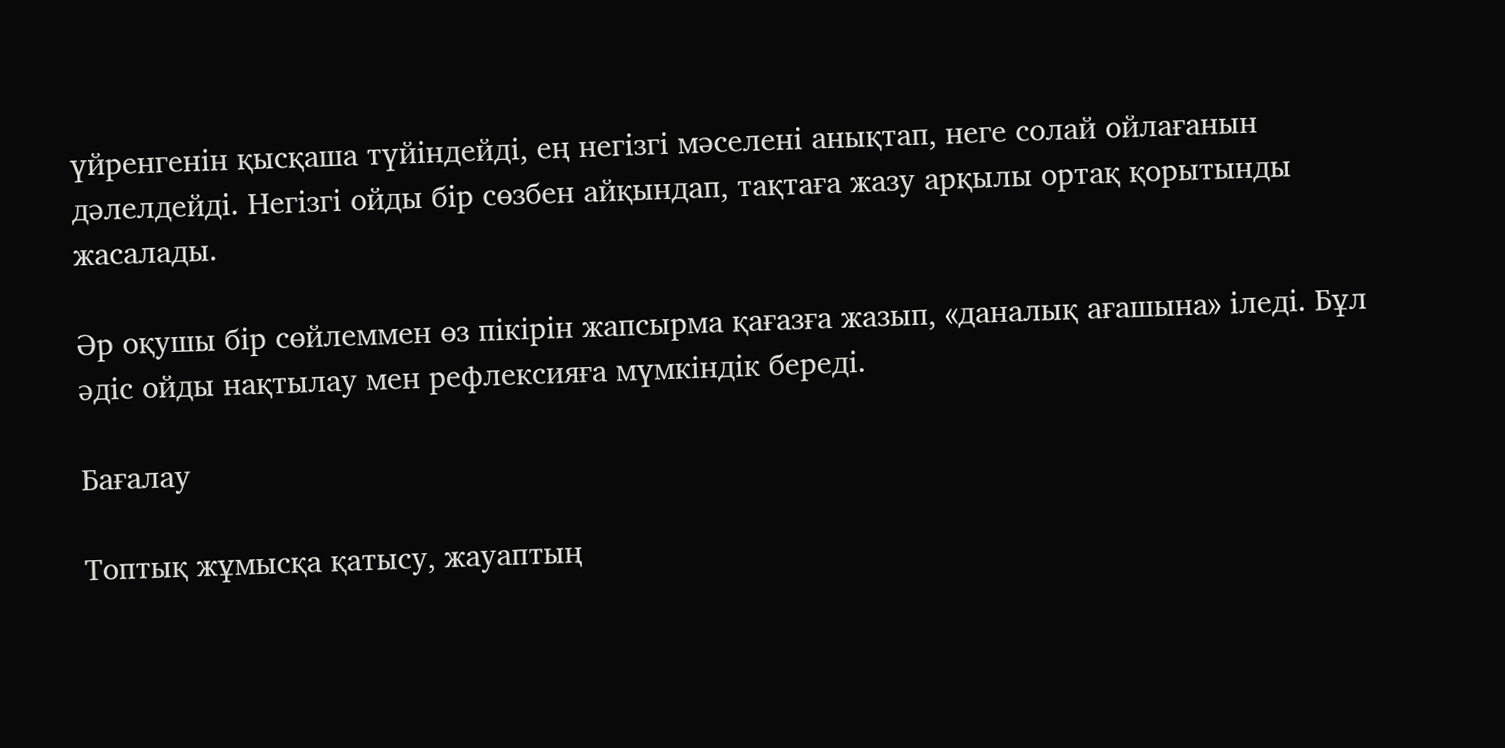үйренгенін қысқаша түйіндейді, ең негізгі мәселені анықтап, неге солай ойлағанын дәлелдейді. Негізгі ойды бір сөзбен айқындап, тақтаға жазу арқылы ортақ қорытынды жасалады.

Әр оқушы бір сөйлеммен өз пікірін жапсырма қағазға жазып, «даналық ағашына» іледі. Бұл әдіс ойды нақтылау мен рефлексияға мүмкіндік береді.

Бағалау

Топтық жұмысқа қатысу, жауаптың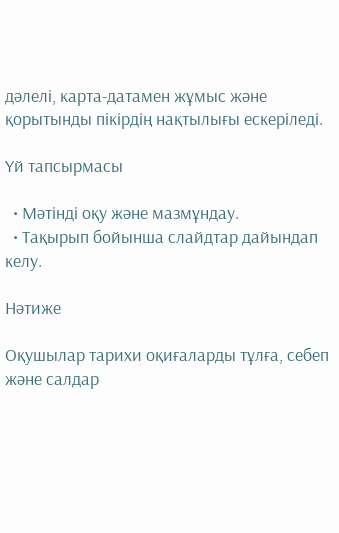дәлелі, карта-датамен жұмыс және қорытынды пікірдің нақтылығы ескеріледі.

Үй тапсырмасы

  • Мәтінді оқу және мазмұндау.
  • Тақырып бойынша слайдтар дайындап келу.

Нәтиже

Оқушылар тарихи оқиғаларды тұлға, себеп және салдар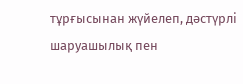тұрғысынан жүйелеп, дәстүрлі шаруашылық пен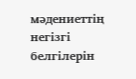мәдениеттің негізгі белгілерін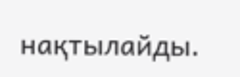нақтылайды.